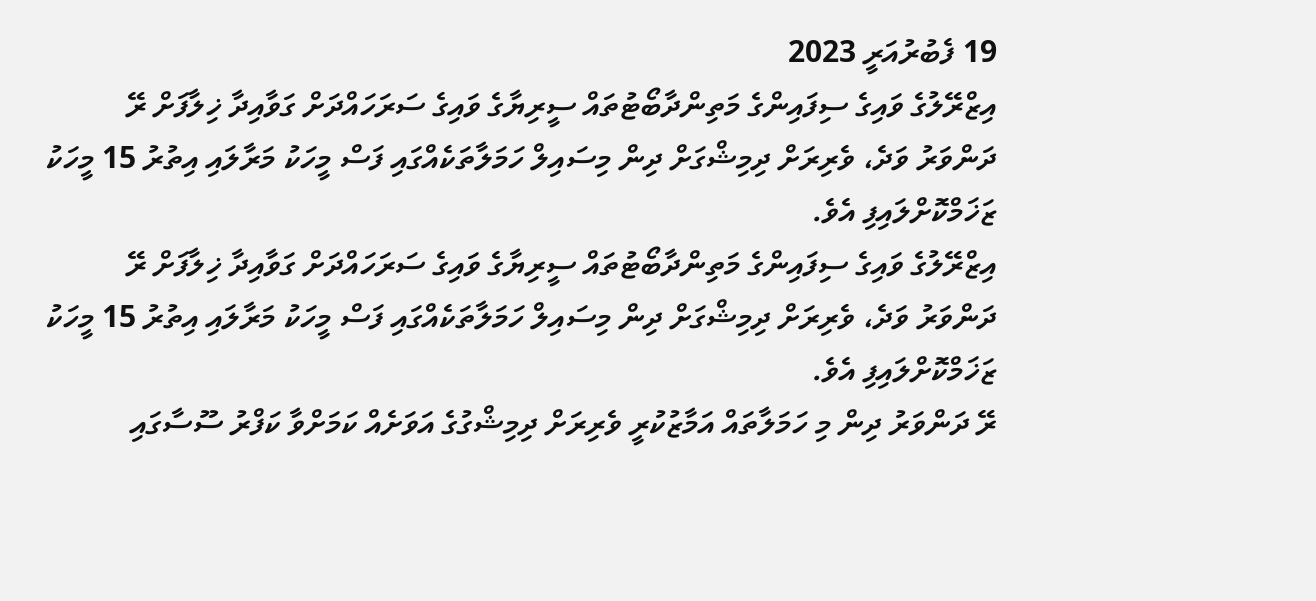19 ފެބުރުއަރީ 2023
އިޒްރޭލުގެ ވައިގެ ސިފައިންގެ މަތިންދާބޯޓުތައް ސީރިޔާގެ ވައިގެ ސަރަހައްދަށް ގަވާއިދާ ޚިލާފަށް ރޭ ދަންވަރު ވަދެ، ވެރިރަށް ދިމިޝްގަށް ދިން މިސައިލް ހަމަލާތަކެއްގައި ފަސް މީހަކު މަރާލައި އިތުރު 15 މީހަކު ޒަޚަމްކޮށްލައިފި އެވެ.
އިޒްރޭލުގެ ވައިގެ ސިފައިންގެ މަތިންދާބޯޓުތައް ސީރިޔާގެ ވައިގެ ސަރަހައްދަށް ގަވާއިދާ ޚިލާފަށް ރޭ ދަންވަރު ވަދެ، ވެރިރަށް ދިމިޝްގަށް ދިން މިސައިލް ހަމަލާތަކެއްގައި ފަސް މީހަކު މަރާލައި އިތުރު 15 މީހަކު ޒަޚަމްކޮށްލައިފި އެވެ.
ރޭ ދަންވަރު ދިން މި ހަމަލާތައް އަމާޒުކުރީ ވެރިރަށް ދިމިޝްގުގެ އަވަށެއް ކަމަށްވާ ކަފްރު ސޫސާގައި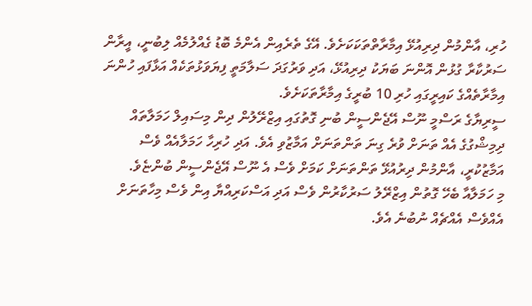ހުރި، އާންމުން ދިރިއުޅޭ އިމާރާތްތަކަކަށެވެ. އޭގެ ތެރެއިން އެންމެ ބޮޑު ގެއްލުމެއް ލިބުނީ، އީރާން ސަރުކާރާ ގުޅުން އޮންނަ ބަޔަކު ދިރިއުޅޭ، އަދި ވަރުގަދަ ސަލާމަތީ ފިޔަވަޅުތަކެއް އަޅާފައި ހުންނަ އިމާރާތެއްގެ ކައިރީގައި ހުރި 10 ބުރީގެ އިމާރާތަކަށެވެ.
ސީރިޔާގެ ރަސްމީ ނޫސް އޭޖެންސީން ބުނި ގޮތުގައި އިޒްރޭލުން ދިން މިސައިލް ހަމަލާތައް ދިމިޝްގުގެ އެއް ތަނަށް ވުރެ ގިނަ ތަންތަނަށް އަމާޒުވި އެވެ. އަދި ހުރިހާ ހަމަލާއެއް ވެސް އަމާޒުކުރީ، އާންމުން ދިރުއުޅޭ ތަންތަނަށް ކަމަށް ވެސް އެ ނޫސް އޭޖެންސީން ބުންޏެވެ.
މި ހަމަލާއާ ބެހޭ ގޮތުން އިޒްރޭލު ސަރުކާރުން ވެސް އަދި އަސްކަރިއްޔާ އިން ވެސް މިހާތަނަށް އެއްވެސް އެއްޗެއް ނުބުނެ އެވެ.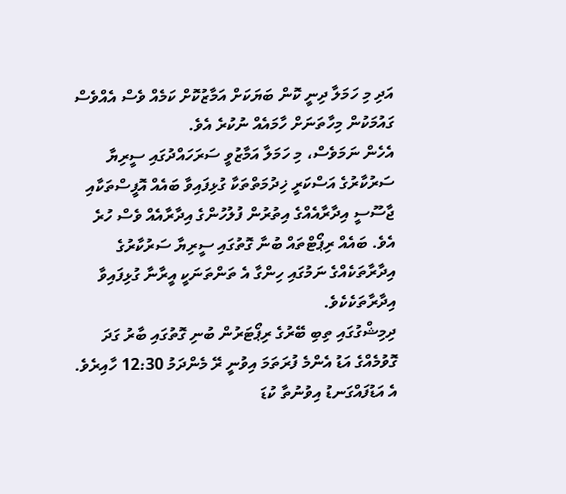އަދި މި ހަމަލާ ދިނީ ކޮން ބަޔަކަށް އަމާޒުކޮށް ކަމެއް ވެސް އެއްވެސް ގައުމަކުން މިހާތަނަށް ހާމައެއް ނުކުރެ އެވެ.
އެހެން ނަމަވެސް، މި ހަމަލާ އަމާޒުވީ ސަރަހައްދުގައި ސީރިޔާ ސަރުކާރުގެ އަސްކަރީ ޚިދުމަތްތަކާ ގުޅިފައިވާ ބައެއް އޮފީސްތަކާއި ޖާސޫސީ އިދާރާއެއްގެ އިތުރުން ފުލުހުންގެ އިދާރާއެއް ވެސް ހުރެ އެވެ. ބައެއް ރިޕޯޓްތައް ބުނާ ގޮތުގައި ސީރިޔާ ސަރުކާރުގެ އިދާރާތަކެއްގެ ނަމުގައި ހިންގާ އެ ތަންތަނަކީ އީރާނާ ގުޅިފައިވާ އިދާރާތަކެކެވެ.
ދިމިޝްގުގައި ތިބި ބޭރުގެ ރިޕޯޓަރުން ބުނި ގޮތުގައި ބާރު ގަދަ ގޮވުމެއްގެ އަޑު އެންމެ ފުރަތަމަ އިވުނީ ރޭ މެންދަމު 12:30 ހާއިރެވެ. އެ އަޑުފައްގަނޑު އިވުނުތާ ކުޑަ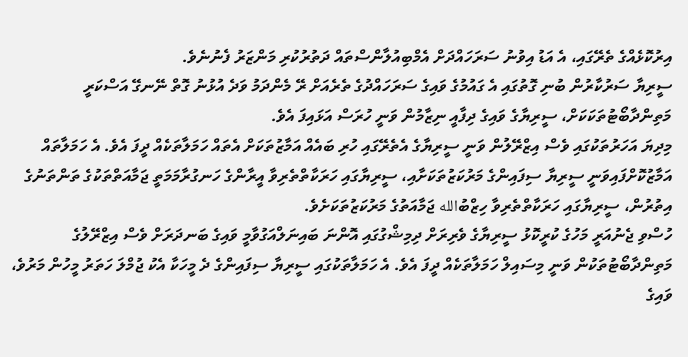އިރުކޮޅެއްގެ ތެރޭގައި، އެ އަޑު އިވުނު ސަރަހައްދަށް އެމްބިއުލާންސްތައް ދަތުރުކުރި މަންޒަރު ފެނުނެވެ.
ސީރިޔާ ސަރުކާރުން ބުނި ގޮތުގައި އެ ގައުމުގެ ވައިގެ ސަރަހައްދުގެ ތެރެއަށް ރޭ މެންދަމު ވަދެ އުޅުނު ގޮތް ނޭނގޭ އަސްކަރީ މަތިންދާބޯޓުތަކަކަށް، ސީރިޔާގެ ވައިގެ ދިފާއީ ނިޒާމުން ވަނީ ހުރަސް އަޅައިފަ އެވެ.
މިދިޔަ އަހަރުތަކުގައި ވެސް އިޒްރޭލުން ވަނީ ސީރިޔާގެ އެތެރޭގައި ހުރި ބައެއް އަމާޒުތަކަށް އެތައް ހަމަލާތަކެއް ދީފަ އެވެ. އެ ހަމަލާތައް އަމާޒުކޮށްފައިވަނީ ސީރިޔާ ސިފައިންގެ މަރުކަޒުތަކަށާއި، ސީރިޔާގައި ހަރަކާތްތެރިވާ އީރާންގެ ހަނގުރާމަމަތީ ޖަމާއަތްތަކުގެ ތަންތަނުގެ އިތުރުން، ސީރިޔާގައި ހަރަކާތްތެރިވާ ހިޒްބުالله ޖަމާއަތުގެ މަރުކަޒުތަކަށެވެ.
ހުސްވި ޖެނުއަރީ މަހުގެ ކުރީކޮޅު ސީރިޔާގެ ވެރިރަށް ދިމިޝްގުގައި އޮންނަ ބައިނަލްއަގުވާމީ ވައިގެ ބަނދަރަށް ވެސް އިޒްރޭލުގެ މަތިންދާބޯޓުތަކުން ވަނީ މިސައިލް ހަމަލާތަކެއް ދީފަ އެވެ. އެ ހަމަލާތަކުގައި ސީރިޔާ ސިފައިންގެ ދެ މީހަކާ އެކު ޖުމްލަ ހަތަރު މީހުން މަރުވެ، ވައިގެ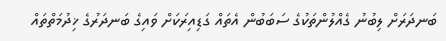ބަނދަރަށް ލިބުނު ގެއްލުންތަކުގެ ސަބަބުން އެތައް ގަޑިއިރަކަށް ވައިގެ ބަނދަރުގެ ޚިދުމަތްތައް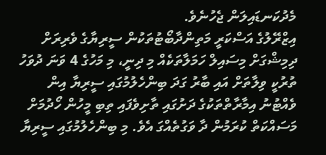މެދުކަނޑައިލަން ޖެހުނެވެ.
އިޒްރޭލުގެ އަސްކަރީ މަތިންދާބޯޓުތަކުން ސީރިޔާގެ ވެރިރަށް ދިމިޝްގަށް މިސައިލް ހަމަލާތަކެއް މި ދިނީ، މި މަހުގެ 4 ވަނަ ދުވަހު ތުރުކީ ވިލާތަށް އައި ބާރު ގަދަ ބިންހެލުމުގައި ސީރިޔާ އިން ވެއްޓުނު އިމާރާތްތަކުގެ ދަށުގައި ތާށިވެފައި ތިބި މީހުން ހޯދުމަށް މަސައްކަތް ކުރަމުން ދާ ވަގުތެއްގަ އެވެ. މި ބިންހެލުމުގައި ސީރިޔާ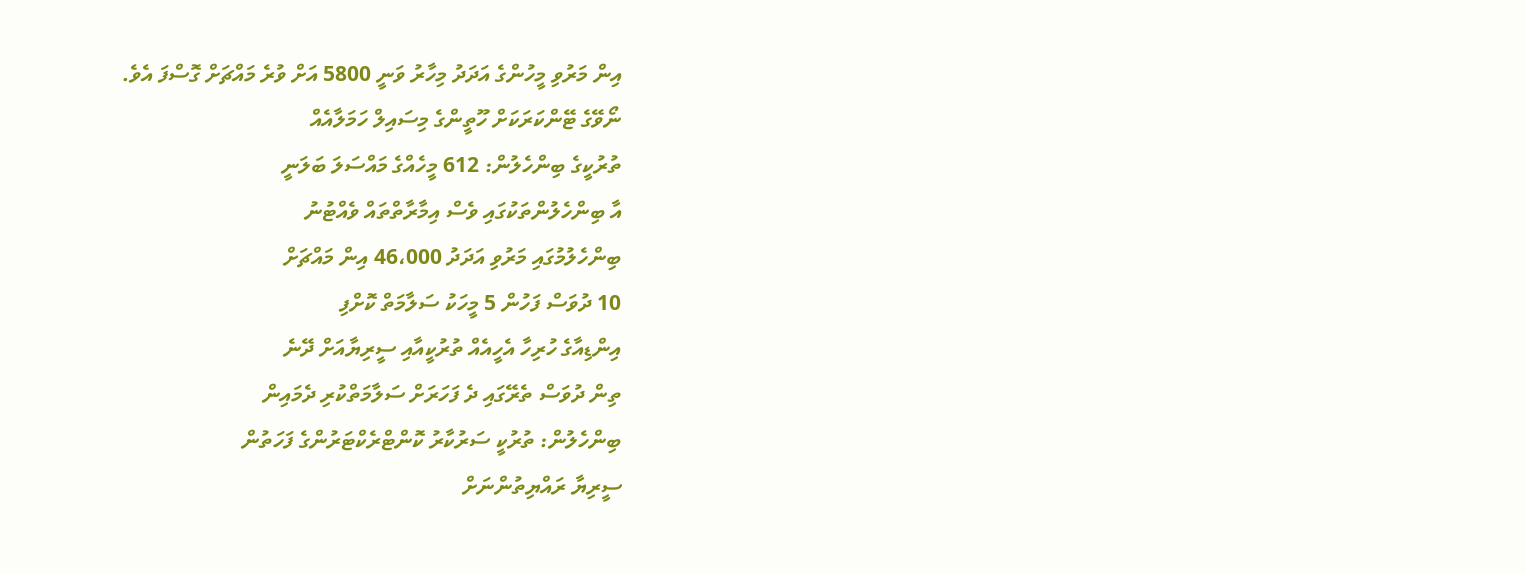އިން މަރުވި މީހުންގެ އަދަދު މިހާރު ވަނީ 5800 އަށް ވުރެ މައްޗަށް ގޮސްފަ އެވެ.
ނޯވޭގެ ޓޭންކަރަކަށް ހޫތީންގެ މިސައިލް ހަމަލާއެއް
ތުރުކީގެ ބިންހެލުން: 612 މީހެއްގެ މައްސަލަ ބަލަނީ
އާ ބިންހެލުންތަކުގައި ވެސް އިމާރާތްތައް ވެއްޓުނު
ބިންހެލުމުގައި މަރުވި އަދަދު 46،000 އިން މައްޗަށް
10 ދުވަސް ފަހުން 5 މީހަކު ސަލާމަތް ކޮށްފި
އިންޑިއާގެ ހުރިހާ އެހީއެއް ތުރުކީއާއި ސީރިޔާއަށް ދޭނެ
ތިން ދުވަސް ތެރޭގައި ދެ ފަހަރަށް ސަލާމަތްކުރި ދެމައިން
ބިންހެލުން: ތުރުކީ ސަރުކާރު ކޮންޓްރެކްޓަރުންގެ ފަހަތުން
ސީރިޔާ ރައްޔިތުންނަށް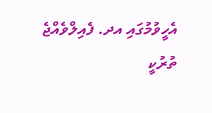އެހީވުމުގައި އދ. ފެއިލްވެއްޖެ
ތުރުކީ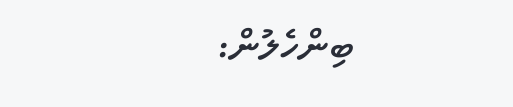ބިންހެލުން: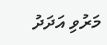މަރުވި އަދަދު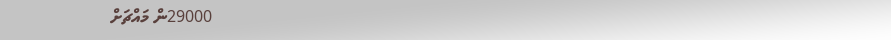29000ން މައްޗަށް